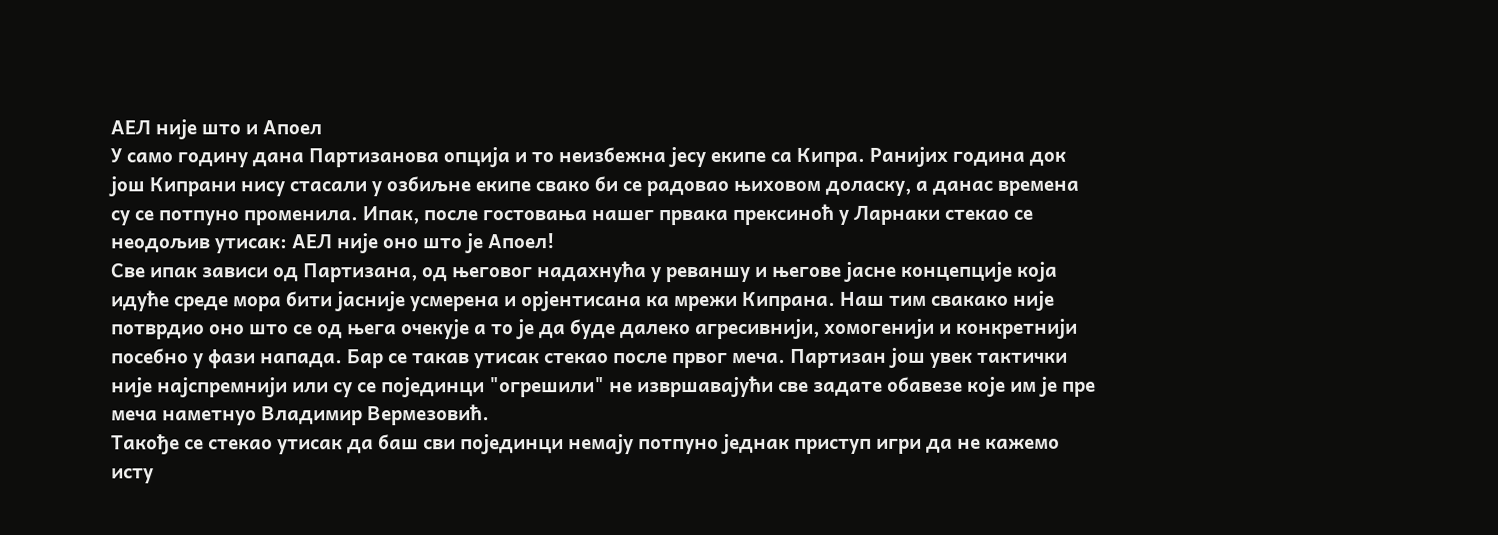АЕЛ није што и Апоел
У само годину дана Партизанова опција и то неизбежна јесу екипе са Кипра. Ранијих година док још Кипрани нису стасали у озбиљне екипе свако би се радовао њиховом доласку, а данас времена су се потпуно променила. Ипак, после гостовања нашег првака прексиноћ у Ларнаки стекао се неодољив утисак: АЕЛ није оно што је Апоел!
Све ипак зависи од Партизана, од његовог надахнућа у реваншу и његове јасне концепције која идуће среде мора бити јасније усмерена и орјентисана ка мрежи Кипрана. Наш тим свакако није потврдио оно што се од њега очекује а то је да буде далеко агресивнији, хомогенији и конкретнији посебно у фази напада. Бар се такав утисак стекао после првог меча. Партизан још увек тактички није најспремнији или су се појединци "огрешили" не извршавајући све задате обавезе које им је пре меча наметнуо Владимир Вермезовић.
Такође се стекао утисак да баш сви појединци немају потпуно једнак приступ игри да не кажемо исту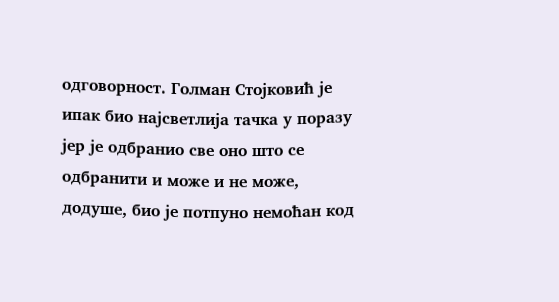одговорност. Голман Стојковић је ипак био најсветлија тачка у поразу јер је одбранио све оно што се одбранити и може и не може, додуше, био је потпуно немоћан код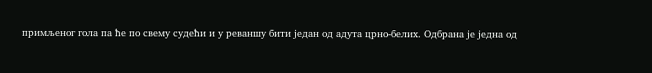примљеног гола па ће по свему судећи и у реваншу бити један од адута црно-белих. Одбрана је једна од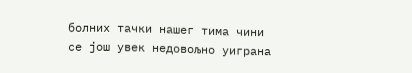болних тачки нашег тима чини се још увек недовољно уиграна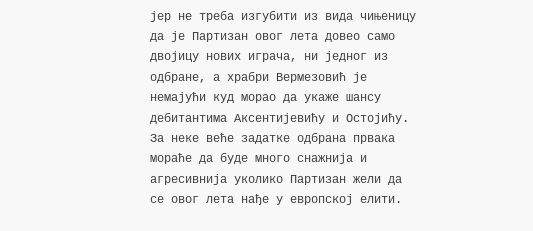јер не треба изгубити из вида чињеницу да је Партизан овог лета довео само двојицу нових играча, ни једног из одбране, а храбри Вермезовић је немајући куд морао да укаже шансу дебитантима Аксентијевићу и Остојићу. За неке веће задатке одбрана првака мораће да буде много снажнија и агресивнија уколико Партизан жели да се овог лета нађе у европској елити.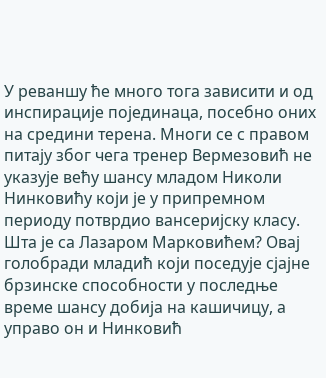У реваншу ће много тога зависити и од инспирације појединаца, посебно оних на средини терена. Многи се с правом питају због чега тренер Вермезовић не указује већу шансу младом Николи Нинковићу који је у припремном периоду потврдио вансеријску класу. Шта је са Лазаром Марковићем? Овај голобради младић који поседује сјајне брзинске способности у последње време шансу добија на кашичицу, а управо он и Нинковић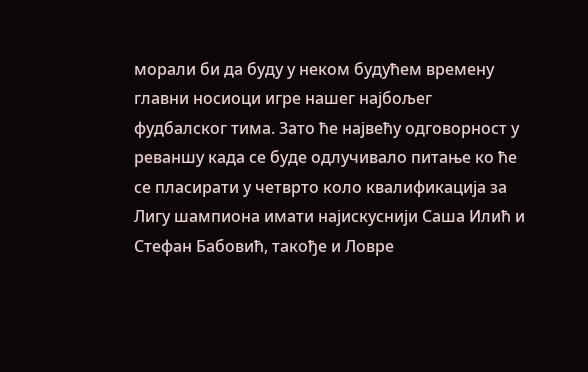морали би да буду у неком будућем времену главни носиоци игре нашег најбољег фудбалског тима. Зато ће највећу одговорност у реваншу када се буде одлучивало питање ко ће се пласирати у четврто коло квалификација за Лигу шампиона имати најискуснији Саша Илић и Стефан Бабовић, такође и Ловре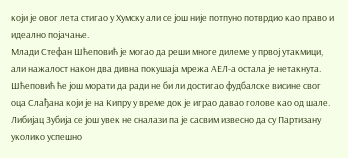који је овог лета стигао у Хумску али се још није потпуно потврдио као право и идеално појачање.
Млади Стефан Шћеповић је могао да реши многе дилеме у првој утакмици, али нажалост након два дивна покушаја мрежа АЕЛ-а остала је нетакнута. Шћеповић ће још морати да ради не би ли достигао фудбалске висине свог оца Слађана који је на Кипру у време док је играо давао голове као од шале. Либијац Зубија се још увек не сналази па је сасвим извесно да су Партизану уколико успешно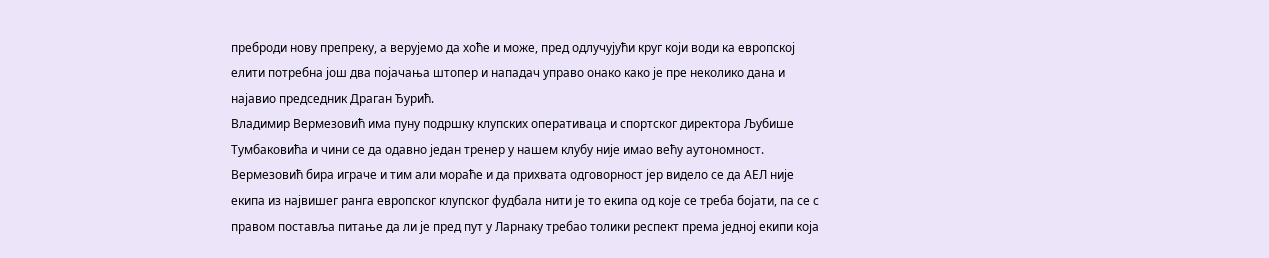преброди нову препреку, а верујемо да хоће и може, пред одлучујући круг који води ка европској елити потребна још два појачања штопер и нападач управо онако како је пре неколико дана и најавио председник Драган Ђурић.
Владимир Вермезовић има пуну подршку клупских оперативаца и спортског директора Љубише Тумбаковића и чини се да одавно један тренер у нашем клубу није имао већу аутономност. Вермезовић бира играче и тим али мораће и да прихвата одговорност јер видело се да АЕЛ није екипа из највишег ранга европског клупског фудбала нити је то екипа од које се треба бојати, па се с правом поставља питање да ли је пред пут у Ларнаку требао толики респект према једној екипи која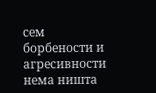сем борбености и агресивности нема ништа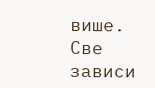више. Све зависи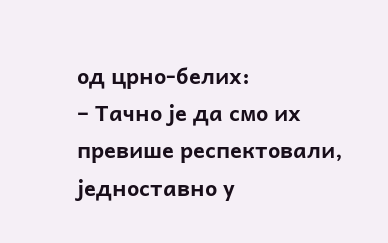од црно-белих:
– Тачно је да смо их превише респектовали, једноставно у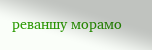реваншу морамо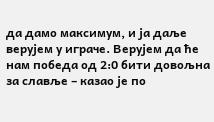да дамо максимум, и ја даље верујем у играче. Верујем да ће нам победа од 2:0 бити довољна за славље – казао је по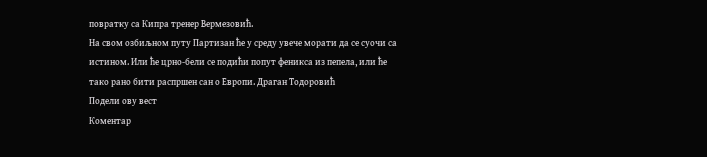повратку са Кипра тренер Вермезовић.
На свом озбиљном путу Партизан ће у среду увече морати да се суочи са истином. Или ће црно-бели се подићи попут феникса из пепела, или ће тако рано бити распршен сан о Европи. Драган Тодоровић
Подели ову вест
Комeнтар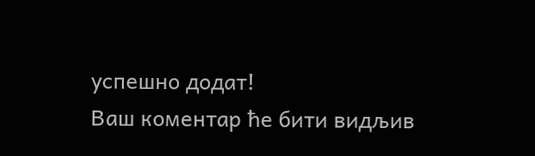успeшно додат!
Ваш комeнтар ћe бити видљив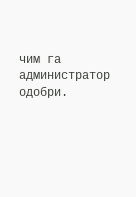чим га администратор одобри.